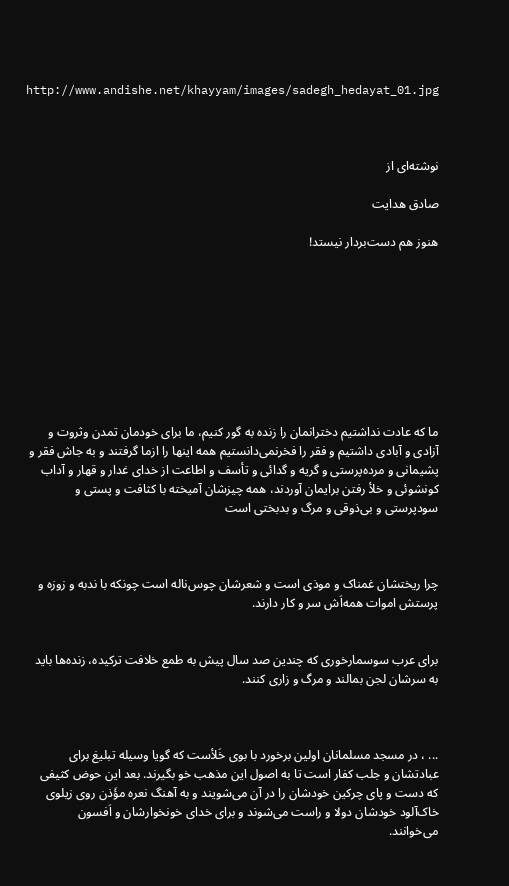http://www.andishe.net/khayyam/images/sadegh_hedayat_01.jpg



نوشته‌ای از

صادق هدایت

هنوز هم دست‌بردار نیستد!









ما که عادت نداشتیم دخترانمان را زنده به گور کنیم، ما برای خودمان تمدن وثروت و آزادی و آبادی داشتیم و فقر را فخرنمی‌دانستیم همه اینها را ازما گرفتند و به جاش فقر و پشیمانی و مرده‌پرستی و گریه و گدائی و تأسف و اطاعت از خدای غدار و قهار و آداب کونشوئی و خلأ رفتن برایمان آوردند، همه چیزشان آمیخته با کثافت و پستی و سودپرستی و بی‌ذوقی و مرگ و بدبختی است



چرا ریختشان غمناک و موذی است و شعرشان چوس‌ناله است چونکه با ندبه و زوزه و پرستش اموات همه‌اَش سر و کار دارند.


برای عرب سوسمارخوری که چندین صد سال پیش به طمع خلافت ترکیده، زنده‌ها باید به سرشان لجن بمالند و مرگ و زاری کنند.



... ، در مسجد مسلمانان اولین برخورد با بوی خَلأست که گویا وسیله تبلیغ برای عبادتشان و جلب کفار است تا به اصول این مذهب خو بگیرند. بعد این حوض کثیفی که دست و پای چرکین خودشان را در آن می‌شویند و به آهنگ نعره مؤَذن روی زیلوی خاک‌آلود خودشان دولا و راست می‌شوند و برای خدای خونخوارشان و اَفسون می‌خوانند.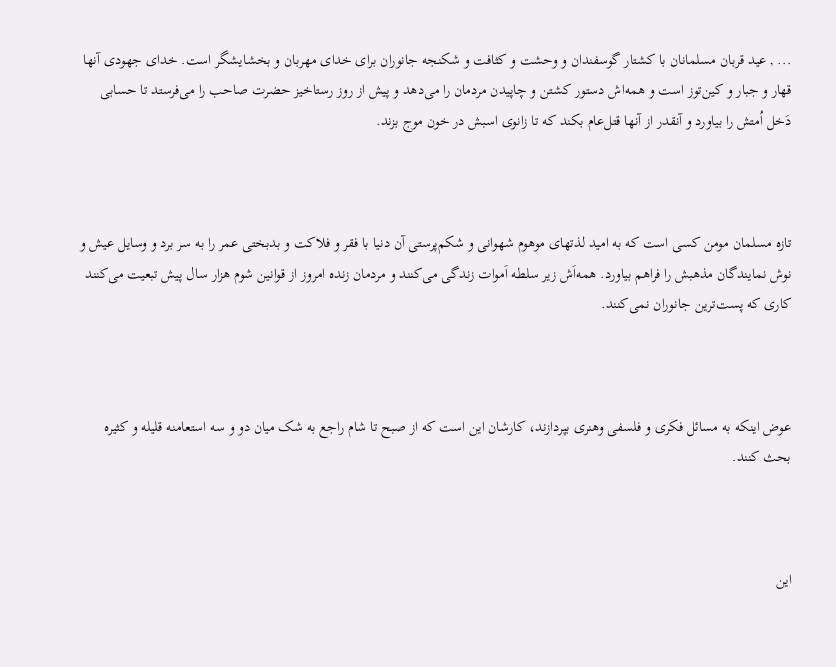... , عید قربان مسلمانان با کشتار گوسفندان و وحشت و کثافت و شکنجه جانوران برای خدای مهربان و بخشایشگر است. خدای جهودی آنها قهار و جبار و کین‌توز است و همه‌اش دستور کشتن و چاپیدن مردمان را می‌دهد و پیش از روز رستاخیز حضرت صاحب را می‌فرستد تا حسابی دَخل اُمتش را بیاورد و آنقدر از آنها قتل‌عام بکند که تا زانوی اسبش در خون موج بزند.



تازه مسلمان مومن کسی است که به امید لذتهای موهوم شهوانی و شکم‌پرستی آن دنیا با فقر و فلاکت و بدبختی عمر را به سر برد و وسایل عیش و نوش نمایندگان مذهبش را فراهم بیاورد. همه‌اَش زیر سلطه اَموات زندگی می‌کنند و مردمان زنده امروز از قوانین شوم هزار سال پیش تبعیت می‌کنند کاری که پست‌ترین جانوران نمی‌کنند.



عوض اینکه به مسائل فکری و فلسفی وهنری بپردازند، کارشان این است که از صبح تا شام راجع به شک میان دو و سه استعامنه قلیله و کثیره بحث کنند.



این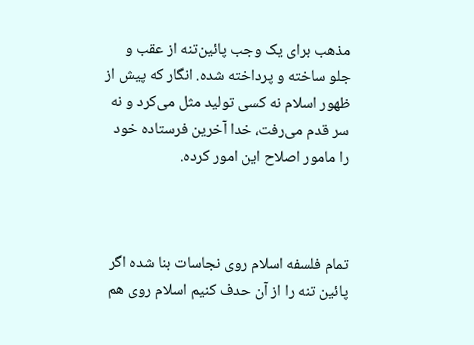مذهب برای یک وجب پائین‌تنه از عقب و جلو ساخته و پرداخته شده. انگار که پیش از ظهور اسلام نه کسی تولید مثل می‌کرد و نه سر قدم می‌رفت، خدا آخرین فرستاده خود را مامور اصلاح این امور کرده.



تمام فلسفه اسلام روی نجاسات بنا شده اگر پائین تنه را از آن حدف کنیم اسلام روی هم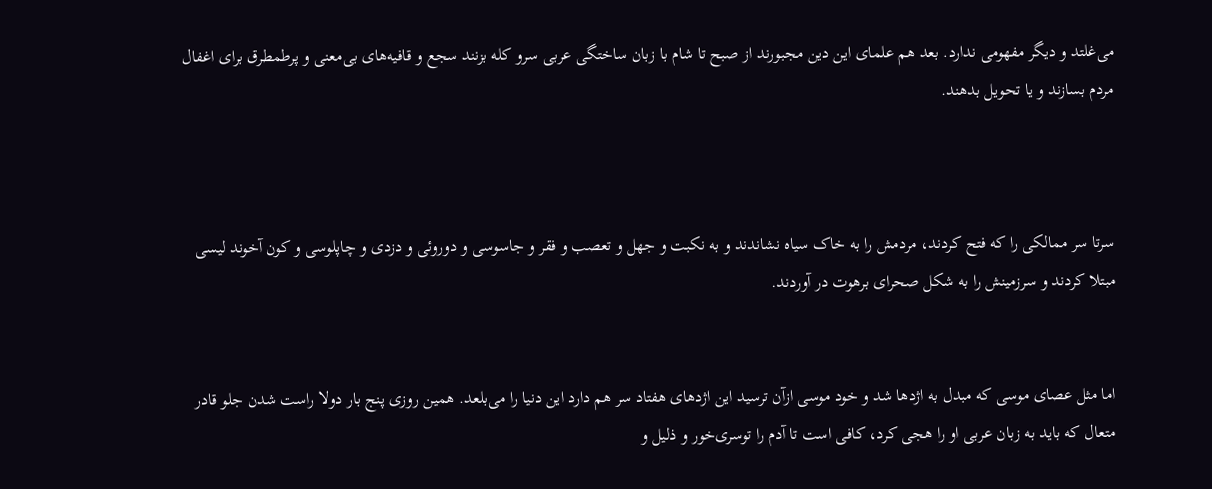می‌غلتد و دیگر مفهومی ندارد. بعد هم علمای این دین مجبورند از صبح تا شام با زبان ساختگی عربی سرو کله بزنند سجع و قافیه‌های بی‌معنی و پرطمطرق برای اغفال مردم بسازند و یا تحویل بدهند.



سرتا سر ممالکی را که فتح کردند، مردمش را به خاک سیاه نشاندند و به نکبت و جهل و تعصب و فقر و جاسوسی و دوروئی و دزدی و چاپلوسی و کون آخوند لیسی مبتلا کردند و سرزمینش را به شکل صحرای برهوت در آوردند.


اما مثل عصای موسی که مبدل به اژدها شد و خود موسی ازآن ترسید این اژدهای هفتاد سر هم دارد این دنیا را می‌بلعد. همین روزی پنج بار دولا راست شدن جلو قادر متعال که باید به زبان عربی او را هجی کرد، کافی است تا آدم را توسری‌خور و ذلیل و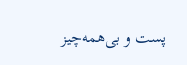پست و بی‌همه‌چیز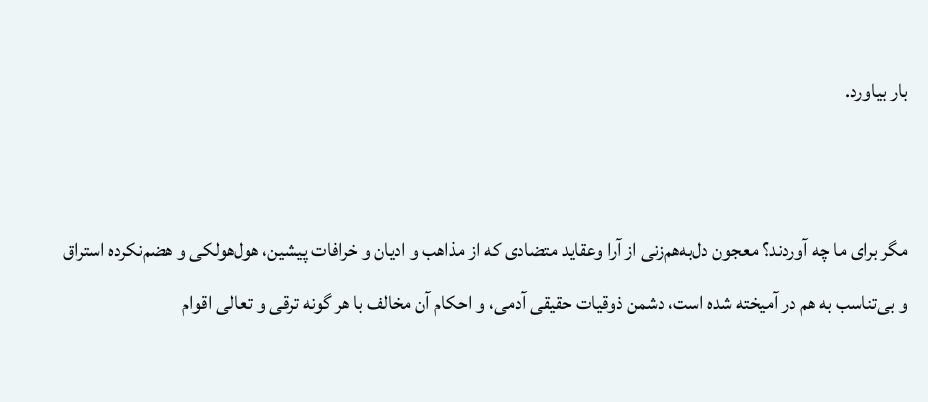بار بیاورد.


مگر برای ما چه آوردند؟ معجون دل‌به‌هم‌زنی از آرا وعقاید متضادی که از مذاهب و ادیان و خرافات پیشین، هول‌هولکی و هضم‌نکرده استراق و بی‌تناسب به هم در آمیخته شده است، دشمن ذوقیات حقیقی آدمی، و احکام آن مخالف با هر گونه ترقی و تعالی اقوام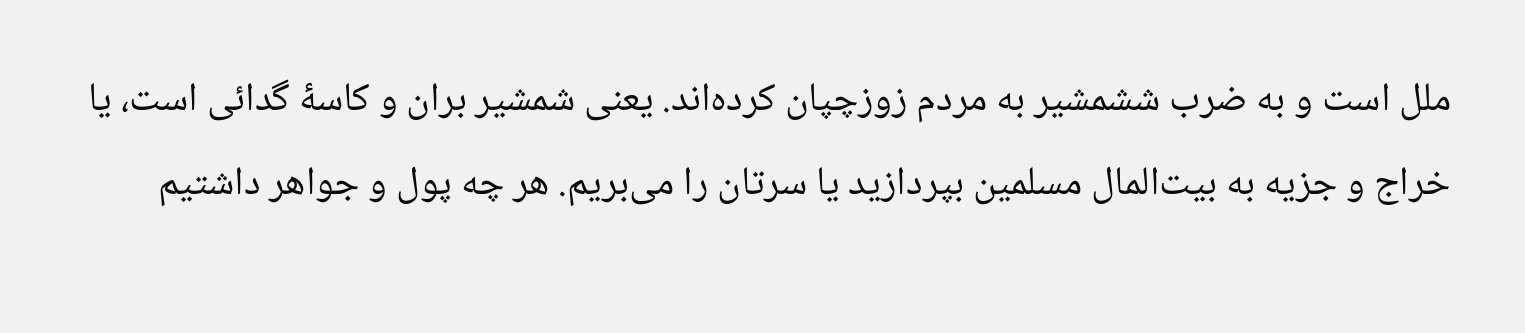ملل است و به ضرب ششمشیر به مردم زوزچپان کرده‌اند. یعنی شمشیر بران و کاسۀ گدائی است، یا خراج و جزیه به بیت‌المال مسلمین بپردازید یا سرتان را می‌بریم. هر چه پول و جواهر داشتیم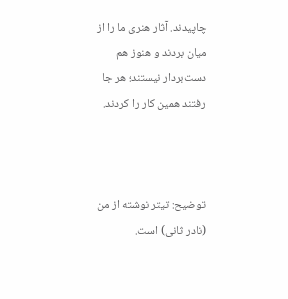چاپیدند. آثار هنری ما را از میان بردند و هنوز هم دست‌بردار نیستند؛ هر جا رفتند همین کار را کردند.



توضیح: تیتر نوشته از من (نادر ثانی) است.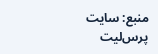منبع: سایت پرس‌لیت